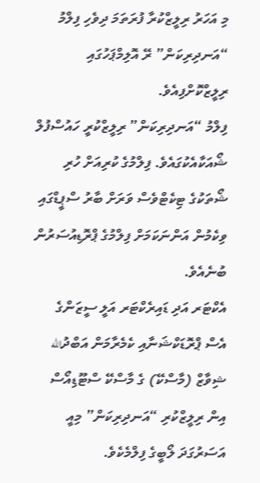މި އަހަރު ރިލީޒްކުރާ ފުރަތަމަ ދިވެހި ފިލްމު “އަނދިރިކަން” ރޭ އޮލިމްޕަހުގައި ރިލީޒްކޮށްފިއެވެ.
ފިލްމު “އަނދިރިކަން” ރިލީޒްކުރީ ހައުސްފުލް ޝޯއަކާއެކުގައެވެ. ފިލްމުގެ ކުރިއަށް ހުރި ޝޯތަކުގެ ޓިކެޓްވެސް ވަރަށް ބާރު ސްޕީޑްގައި ވިކެމުން އަންނަކަމަށް ފިލްމުގެ ޕްރޮޑިއުސަރުން ބުނެއެވެ.
އެކްޓަރ އަދި ޑައިރެކްޓަރ އަލީ ސީޒަންގެ އެސް ޕްރޮޑަކްޝަނާއި ކެމެރާމަން އަބްދުالله ޝިވާޒް (މާސްކޭ) ގެ މާސްކޭ ސްޓޫޑިއޯސް އިން ރިލީޒްކުރި “އަނދިރިކަން” މިއީ އަސަރުގަދަ ލޯބީގެ ފިލްމެކެވެ.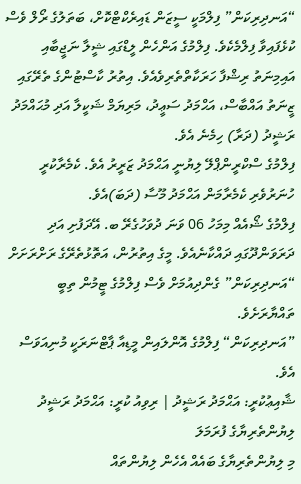“އަނދިރިކަން” ފިލްމަކީ ސީޒަން ޑައިރެކްޓްކޮށް، ބަތަލުގެ ރޯލް ވެސް ކުޅެފައިވާ ފިލްމެކެވެ. ފިލްމުގެ އަންހެން ލީޑްގައި ޝީލާ ނަޖީބާއި އައިމިނަތު ރިޝްފާ ހަރަކާތްތެރިވެއެވެ. އިތުރު ކާސްޓުންގެ ތެރޭގައި ޒީނަތު އައްބާސް، އަޙްމަދު ސަޢީދު، މަރިޔަމް ޝަކީލާ އަދި މުޙައްމަދު ރަޝީދު (ދަރާ) ހިމެނެ އެވެ.
ފިލްމުގެ ސްކްރީންޕްލޭ ލިޔުނީ އަޙްމަދު ޒަރީރު އެވެ. ކެމެރާކުރީ ހުނަރުވެރި ކެމެރާމަން އަޙްމަދު މޫސާ (ދަބަ)އެވެ.
ފިލްމުގެ ޝޯއެއް މިމަހު 06 ވަނަ ދުވަހުގެރޭ ބ. އޭދަފުށި އަދި ދަރަވަންދޫގައި ދައްކާނެއެވެ. މީގެ އިތުރުން، އަތޮޅުތެރޭގެ ރަށްރަށަށް “އަނދިރިކަން” ގެންދިއުމަށް ވެސް ފިލްމުގެ ޓީމުން ތިބީ ތައްޔާރަށެވެ.
”އަނދިރިކަން“ ފިލްމުގެ އޮންލައިން މީޑިއާ ޕާޓްނަރަކީ މުނިއަވަސް އެވެ.
ޝާއިޢުކުރީ: އަޙްމަދު ރަޝީދު | ރިވިއު ކުރީ: އަޙްމަދު ރަޝީދު
ލިޔުންތެރިޔާގެ ފުރަމަލަ
މި ލިޔުންތެރިޔާގެ ބައެއް އެހެން ލިޔުންތައް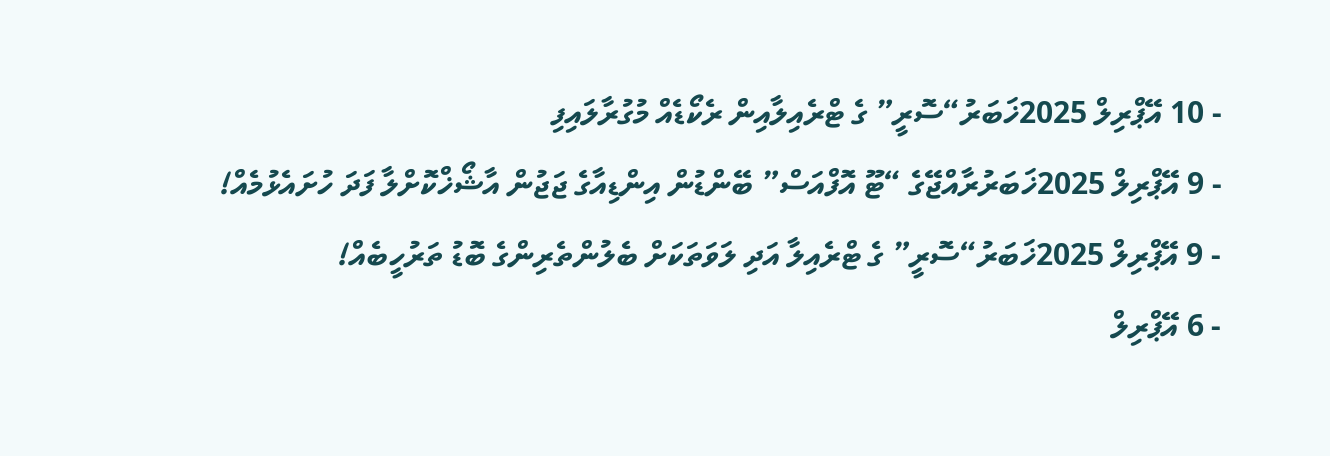- 10 އޭޕްރިލް 2025ޚަބަރު“ސޮރީ” ގެ ޓްރެއިލާއިން ރެކޯޑެއް މުގުރާލައިފި
- 9 އޭޕްރިލް 2025ޚަބަރުރާއްޖޭގެ “ޓޫ އޮފްއަސް” ބޭންޑުން އިންޑިއާގެ ޖަޖުން އާޝޯޚްކޮށްލާ ފަދަ ހުށައެޅުމެއް!
- 9 އޭޕްރިލް 2025ޚަބަރު“ސޮރީ” ގެ ޓްރެއިލާ އަދި ލަވަތަކަށް ބެލުންތެރިންގެ ބޮޑު ތަރުހީބެއް!
- 6 އޭޕްރިލް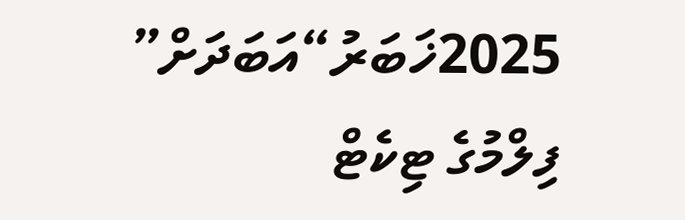2025ޚަބަރު“އަބަދަށް” ފިލްމުގެ ޓިކެޓް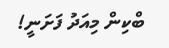ބްކިން މިއަދު ފަށަނީ!